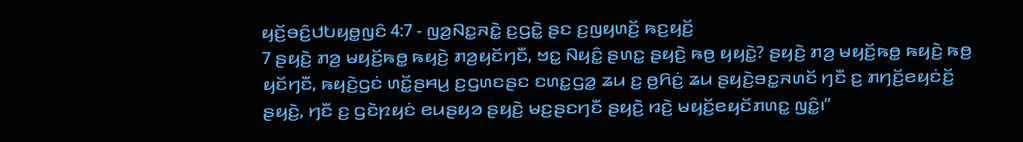ꤟꤢꤩ꤬ꤋꤢꤨ꤬ꤓꤝꤟꤥ꤭ꤜꤢꤨ 4:7 - ꤜꤤ꤬ꤡꤢ꤭ꤏꤢꤧ꤭ ꤢ꤬ꤞꤢꤧ꤭ ꤔꤢ ꤢ꤬ꤜꤟꤛꤢꤩ꤬ ꤒꤢ꤬ꤟꤢꤩ꤬
7 ꤔꤟꤢꤧ꤬ ꤊꤤ꤬ ꤗꤟꤢꤩ꤬ꤒꤥ꤭ ꤒꤟꤢꤧ꤬ ꤊꤤ꤬ꤟꤢꤩꤚꤢꤪ, ꤠꤢ꤭ ꤡꤟꤢꤨ꤭ ꤔꤛꤢ꤭ ꤔꤟꤢꤧ꤬ ꤒꤥ꤬ ꤟꤟꤢꤧ꤭? ꤔꤟꤢꤧ꤬ ꤊꤤ꤬ ꤗꤟꤢꤩ꤬ꤒꤥ꤭ ꤒꤟꤢꤧ꤬ ꤒꤥ꤬ ꤟꤢꤩꤚꤢꤪ, ꤒꤟꤢꤧ꤬ꤞꤢꤦ ꤛꤢꤩ꤭ꤔꤌꤣ꤬ ꤢ꤬ꤞꤛꤢꤔꤢ ꤢꤛꤢ꤭ꤞꤤ꤭ ꤘꤣ ꤢ꤬ ꤥ꤬ꤖꤢꤦ꤬ ꤘꤣ ꤔꤟꤢꤧ꤬ꤋꤢ꤭ꤏꤛꤢꤩ ꤚꤢꤪ ꤢ꤬ ꤊꤚꤢꤩ꤬ꤕꤟꤢꤦꤢꤩ꤬ ꤔꤟꤢꤧ꤬, ꤚꤢꤪ ꤢ꤬ ꤞꤢꤧꤐꤟꤢꤦ ꤕꤣꤔꤟꤤ ꤔꤟꤢꤧ꤬ ꤗꤢ꤬ꤔꤢꤚꤢꤪ ꤔꤟꤢꤧ꤬ ꤙꤢꤧ꤬ ꤗꤟꤢꤩ꤬ꤕꤟꤢꤩꤊꤛꤢ꤭ ꤜꤢꤨ꤭꤯”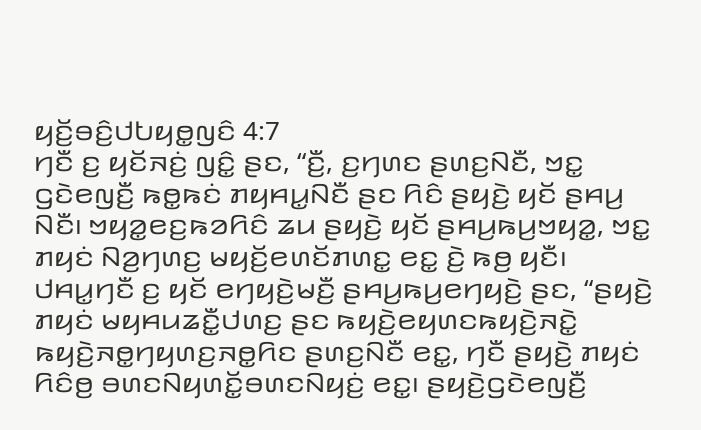ꤟꤢꤩ꤬ꤋꤢꤨ꤬ꤓꤝꤟꤥ꤭ꤜꤢꤨ 4:7
ꤚꤢꤪ ꤢ꤬ ꤟꤢꤩꤏꤢꤦ꤬ ꤜꤢꤨ꤭ ꤔꤢ, “ꤢꤪ꤬, ꤢ꤬ꤚꤛꤢ ꤔꤛꤢ꤬ꤡꤢꤪ, ꤠꤢ꤭ ꤞꤢꤧꤕꤜꤢꤪ꤬ ꤒꤥ꤭ꤒꤢꤦ ꤊꤟꤌꤣ꤭ꤡꤢꤪ ꤔꤢ ꤖꤢꤨ ꤔꤟꤢꤧ꤬ ꤟꤢꤩ ꤔꤌꤣ꤬ ꤡꤢꤪ꤯ ꤠꤟꤤ꤭ꤕꤢ꤬ꤒꤤꤖꤢꤨ ꤘꤣ ꤔꤟꤢꤧ꤬ ꤟꤢꤩ ꤔꤌꤣ꤬ꤒꤣ꤬ꤠꤟꤤ꤭, ꤠꤢ꤭ ꤊꤟꤢꤦ ꤡꤤ꤬ꤚꤛꤢ꤬ ꤗꤟꤢꤩ꤬ꤕꤛꤢꤩꤊꤛꤢ꤭ ꤕꤢ꤭ ꤢꤧ꤬ ꤒꤥ꤬ ꤟꤢꤪ꤯
ꤓꤌꤣ꤭ꤚꤢꤪ ꤢ꤬ ꤟꤢꤩ ꤕꤚꤟꤢꤧ꤬ꤗꤢꤪ꤬ ꤔꤌꤣ꤬ꤒꤣ꤬ꤕꤚꤟꤢꤧ꤬ ꤔꤢ, “ꤔꤟꤢꤧ꤬ ꤊꤟꤢꤦ ꤗꤟꤌꤣꤘꤢꤪ꤭ꤓꤛꤢ꤬ ꤔꤢ ꤒꤟꤢꤧ꤬ꤕꤟꤛꤢꤒꤟꤢꤧ꤬ꤏꤢꤧ꤭ ꤒꤟꤢꤧ꤬ꤏꤥ꤭ꤚꤟꤛꤢ꤬ꤏꤥ꤭ꤖꤢ ꤔꤛꤢ꤬ꤡꤢꤪ ꤕꤢ꤭, ꤚꤢꤪ ꤔꤟꤢꤧ꤬ ꤊꤟꤢꤦ ꤖꤢꤨꤥ꤬ ꤋꤛꤢꤡꤟꤛꤢꤩ꤭ꤋꤛꤢꤡꤟꤢꤦ꤬ ꤕꤢ꤭꤯ ꤔꤟꤢꤧ꤬ꤞꤢꤧꤕꤜꤢꤪ꤬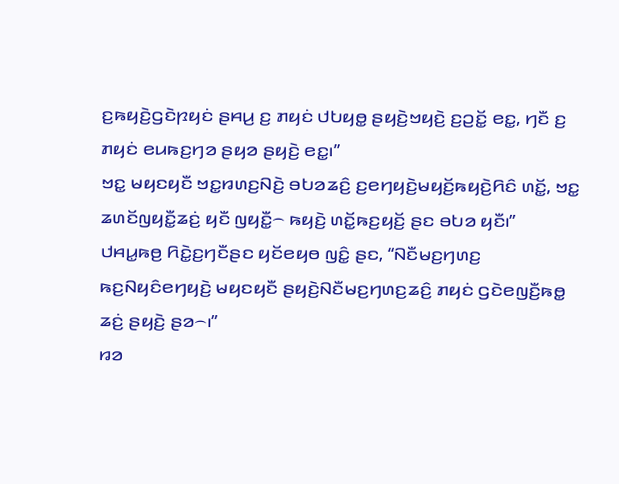ꤢ꤬ꤒꤟꤢꤧ꤬ꤞꤢꤧꤐꤟꤢꤦ ꤔꤌꤣ꤬ ꤢ꤬ ꤊꤟꤢꤦ ꤓꤝꤟꤥ꤭ ꤔꤟꤢꤧ꤬ꤠꤟꤢꤧ꤬ ꤢ꤬ꤑꤢꤩ꤭ ꤕꤢ꤭, ꤚꤢꤪ ꤢ꤬ ꤊꤟꤢꤦ ꤕꤣꤒꤢ꤬ꤚꤤ ꤔꤟꤤ ꤔꤟꤢꤧ꤬ ꤕꤢ꤭꤯”
ꤠꤢ꤭ ꤗꤟꤢꤟꤢꤪ ꤠꤢ꤭ꤙꤛꤢ꤬ꤡꤢꤧ꤬ ꤋꤝꤤꤘꤢꤨ꤬ ꤢ꤬ꤕꤚꤟꤢꤧ꤬ꤗꤟꤢꤩ꤬ꤒꤟꤢꤧ꤬ꤖꤢꤨ ꤛꤢꤩ꤭, ꤠꤢ꤭ ꤘꤛꤢꤩꤜꤟꤢꤪ꤭ꤘꤢꤦ꤬ ꤟꤢꤪ ꤜꤟꤢꤪ꤭꤮ ꤒꤟꤢꤧ꤬ ꤛꤢꤩ꤭ꤒꤢ꤬ꤟꤢꤩ꤬ ꤔꤢ ꤋꤝꤤ ꤟꤢꤪ꤯” ꤓꤌꤣ꤭ꤒꤥ꤬ ꤖꤢꤧ꤭ꤢ꤬ꤚꤢꤪꤔꤢ ꤟꤢꤩꤕꤟꤥ ꤜꤢꤨ꤭ ꤔꤢ, “ꤡꤢꤪꤗꤢ꤬ꤚꤛꤢ꤬ ꤒꤢ꤬ꤡꤟꤢꤨꤕꤚꤟꤢꤧ꤬ ꤗꤟꤢꤟꤢꤪ ꤔꤟꤢꤧ꤬ꤡꤢꤪꤗꤢ꤬ꤚꤛꤢ꤬ꤘꤢꤨ꤬ ꤊꤟꤢꤦ ꤞꤢꤧꤕꤜꤢꤪ꤬ꤒꤥ꤭ ꤘꤢꤦ꤬ ꤔꤟꤢꤧ꤬ ꤔꤤ꤮꤯”
ꤙꤤ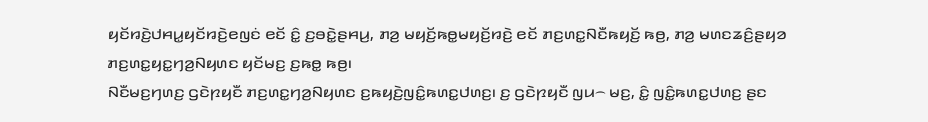ꤟꤢꤩꤙꤢꤧ꤬ꤓꤌꤣ꤭ꤟꤢꤩꤙꤢꤧ꤬ꤕꤜꤢꤦ ꤕꤢꤩ ꤢꤨ꤭ ꤢ꤬ꤋꤢꤧ꤭ꤔꤌꤣ꤬, ꤊꤤ꤬ ꤗꤟꤢꤩ꤬ꤒꤥ꤭ꤗꤟꤢꤩ꤬ꤙꤢꤧ꤬ ꤕꤢꤩ ꤊꤢ꤬ꤛꤢ꤭ꤡꤢꤪꤒꤟꤢꤩ꤬ ꤒꤥ꤬, ꤊꤤ꤬ ꤗꤛꤢꤘꤢꤨ꤬ꤔꤟꤤ ꤊꤢ꤬ꤛꤢ꤭ꤟꤢ꤭ꤚꤤ꤬ꤡꤟꤛꤢ ꤟꤢꤩꤗꤢ꤬ ꤢ꤬ꤒꤥ꤭ ꤒꤥ꤬꤯
ꤡꤢꤪꤗꤢ꤬ꤚꤛꤢ꤬ ꤞꤢꤧꤐꤟꤢꤪ ꤊꤢ꤬ꤛꤢ꤭ꤚꤤ꤬ꤡꤟꤛꤢ ꤢ꤬ꤒꤟꤢꤧ꤬ꤜꤢꤨ꤭ꤒꤛꤢ꤭ꤓꤛꤢ꤬꤯ ꤢ꤬ ꤞꤢꤧꤐꤟꤢꤪ ꤜꤣ꤮ ꤗꤢ꤬, ꤢꤨ꤭ ꤜꤢꤨ꤭ꤒꤛꤢ꤭ꤓꤛꤢ꤬ ꤔꤢ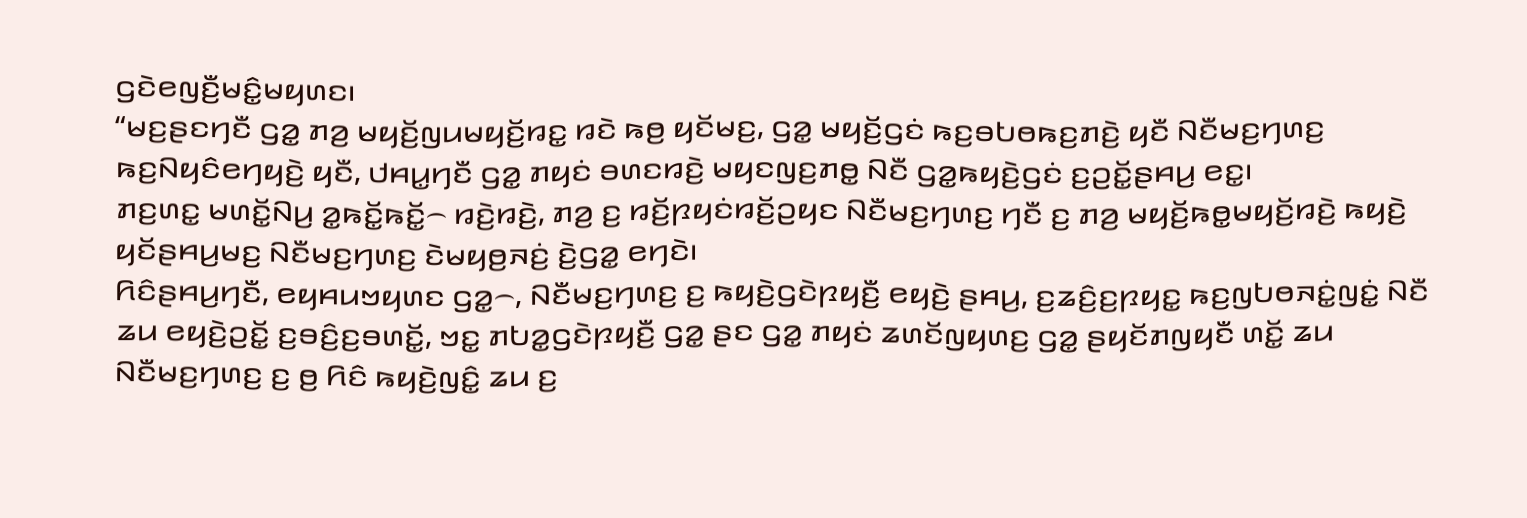ꤞꤢꤧꤕꤜꤢꤪ꤬ꤗꤢꤨ꤭ꤗꤟꤛꤢ꤯
“ꤗꤢ꤬ꤔꤢꤚꤢꤪ ꤞꤤ꤭ ꤊꤤ꤬ ꤗꤟꤢꤩ꤬ꤜꤣꤗꤟꤢꤩ꤬ꤙꤢ꤭ ꤙꤢꤧ ꤒꤥ꤬ ꤟꤢꤩꤗꤢ꤬, ꤞꤤ꤭ ꤗꤟꤢꤩ꤬ꤞꤢꤦ ꤒꤢ꤬ꤋꤝꤥꤒꤢ꤬ꤊꤢꤧ꤬ ꤟꤢꤪ ꤡꤢꤪꤗꤢ꤬ꤚꤛꤢ꤬ ꤒꤢ꤬ꤡꤟꤢꤨꤕꤚꤟꤢꤧ꤬ ꤟꤢꤪ, ꤓꤌꤣ꤭ꤚꤢꤪ ꤞꤤ꤭ ꤊꤟꤢꤦ ꤋꤛꤢꤙꤢꤧ꤬ ꤗꤟꤢꤜꤢ꤬ꤊꤥ꤭ ꤡꤢꤪ ꤞꤤ꤭ꤒꤟꤢꤧ꤬ꤞꤢꤦ ꤢ꤬ꤑꤢꤩ꤭ꤔꤌꤣ꤬ ꤕꤢ꤭꤯
ꤊꤢ꤬ꤛꤢ꤭ ꤗꤛꤢꤩ꤭ꤡꤣ꤬ ꤤ꤭ꤒꤢꤩ꤭ꤒꤢꤩ꤭꤮ ꤙꤢꤧ꤬ꤙꤢꤧ꤬, ꤊꤤ꤬ ꤢ꤬ ꤙꤢꤩ꤬ꤐꤟꤢꤦꤙꤢꤩ꤬ꤑꤟꤢ ꤡꤢꤪꤗꤢ꤬ꤚꤛꤢ꤬ ꤚꤢꤪ ꤢ꤬ ꤊꤤ꤬ ꤗꤟꤢꤩ꤬ꤒꤥ꤭ꤗꤟꤢꤩ꤬ꤙꤢꤧ꤬ ꤒꤟꤢꤧ꤬ ꤟꤢꤩꤔꤌꤣ꤬ꤗꤢ꤬ ꤡꤢꤪꤗꤢ꤬ꤚꤛꤢ꤬ ꤢꤧꤗꤟꤥ꤬ꤏꤢꤦ꤬ ꤢꤧ꤬ꤞꤤ꤭ ꤕꤚꤢꤧ꤯
ꤖꤢꤨꤔꤌꤣ꤬ꤚꤢꤪ, ꤕꤟꤌꤣꤠꤟꤛꤢ ꤞꤤ꤭꤮, ꤡꤢꤪꤗꤢ꤬ꤚꤛꤢ꤬ ꤢ꤬ ꤒꤟꤢꤧ꤬ꤞꤢꤧꤐꤟꤢꤪ꤬ ꤕꤟꤢꤧ꤬ ꤔꤌꤣ꤬, ꤢ꤬ꤘꤢꤨ꤬ꤢ꤬ꤐꤟꤢ꤭ ꤒꤢ꤬ꤜꤝꤥꤏꤢꤦ꤭ꤜꤢꤦ꤭ ꤡꤢꤪ ꤘꤣ ꤕꤟꤢꤧ꤬ꤑꤢꤩ꤭ ꤢ꤬ꤋꤢꤨ꤬ꤢ꤬ꤋꤛꤢꤩ꤭, ꤠꤢ꤭ ꤊꤝꤤ꤭ꤞꤢꤧꤐꤟꤢꤪ꤬ ꤞꤤ꤭ ꤔꤢ ꤞꤤ꤭ ꤊꤟꤢꤦ ꤘꤛꤢꤩꤜꤟꤛꤢ꤬ ꤞꤤ꤭ ꤔꤟꤢꤩꤊꤜꤟꤢꤪ ꤛꤢꤩ꤭ ꤘꤣ ꤡꤢꤪꤗꤢ꤬ꤚꤛꤢ꤬ ꤢ꤬ ꤥ꤬ ꤖꤢꤨ ꤒꤟꤢꤧ꤬ꤜꤢꤨ꤭ ꤘꤣ ꤢ꤬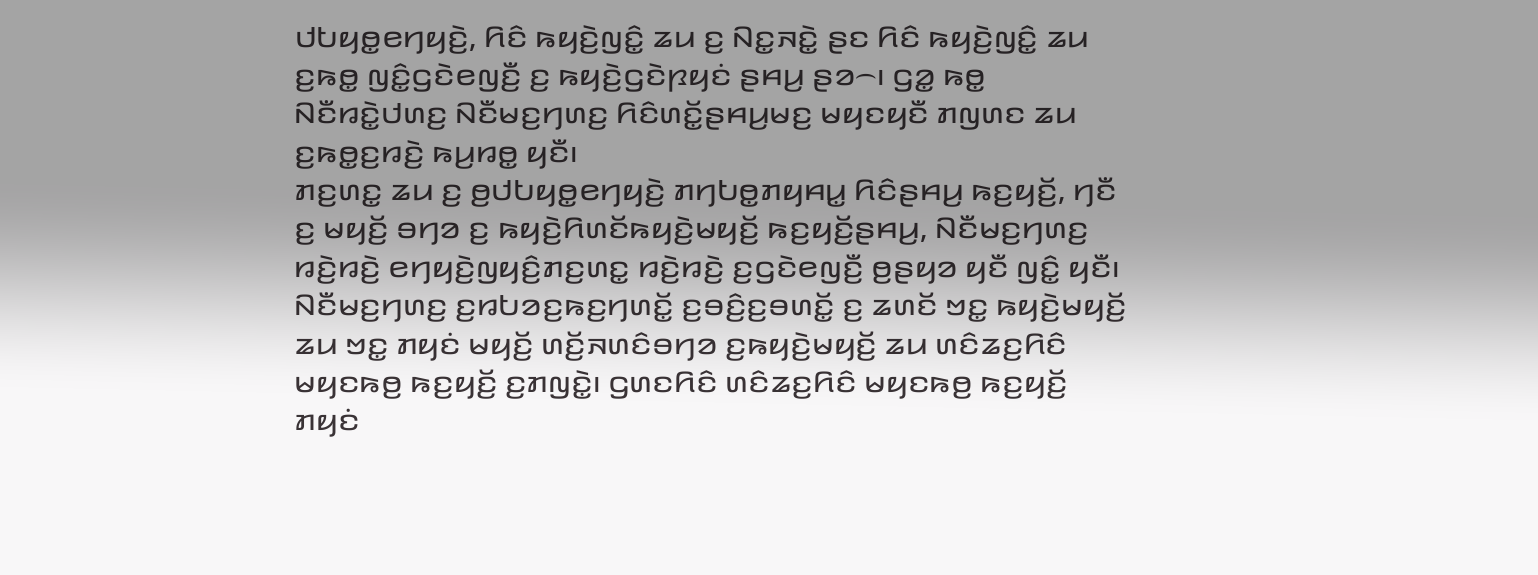ꤓꤝꤟꤥ꤭ꤕꤚꤟꤢꤧ꤬, ꤖꤢꤨ ꤒꤟꤢꤧ꤬ꤜꤢꤨ꤭ ꤘꤣ ꤢ꤬ ꤡꤢ꤭ꤏꤢꤧ꤭ ꤔꤢ ꤖꤢꤨ ꤒꤟꤢꤧ꤬ꤜꤢꤨ꤭ ꤘꤣ ꤢ꤬ꤒꤥ꤭ ꤜꤢꤨ꤭ꤞꤢꤧꤕꤜꤢꤪ꤬ ꤢ꤬ ꤒꤟꤢꤧ꤬ꤞꤢꤧꤐꤟꤢꤦ ꤔꤌꤣ꤬ ꤔꤤ꤮꤯ ꤞꤤ꤭ ꤒꤥ꤭ ꤡꤢꤪꤙꤢꤧ꤭ꤓꤛꤢ꤬ ꤡꤢꤪꤗꤢ꤬ꤚꤛꤢ꤬ ꤖꤢꤨꤛꤢꤩ꤭ꤔꤌꤣ꤬ꤗꤢ꤬ ꤗꤟꤢꤟꤢꤪ ꤊꤜꤛꤢ ꤘꤣ ꤢ꤬ꤒꤥ꤭ꤢ꤬ꤙꤢꤧ꤬ ꤒꤣ꤬ꤙꤥ꤭ ꤟꤢꤪ꤯
ꤊꤢ꤬ꤛꤢ꤭ ꤘꤣ ꤢ꤬ ꤥ꤬ꤓꤝꤟꤥ꤭ꤕꤚꤟꤢꤧ꤬ ꤊꤚꤝꤥ꤭ꤊꤟꤌꤣ꤭ ꤖꤢꤨꤔꤌꤣ꤬ ꤒꤢ꤬ꤟꤢꤩ꤬, ꤚꤢꤪ ꤢ꤬ ꤗꤟꤢꤩ꤬ ꤋꤚꤤ ꤢ꤬ ꤒꤟꤢꤧ꤬ꤖꤛꤢꤩꤒꤟꤢꤧ꤬ꤗꤟꤢꤩ꤬ ꤒꤢ꤬ꤟꤢꤩ꤬ꤔꤌꤣ꤬, ꤡꤢꤪꤗꤢ꤬ꤚꤛꤢ꤬ ꤙꤢꤧ꤬ꤙꤢꤧ꤬ ꤕꤚꤟꤢꤧ꤬ꤜꤟꤢꤨ꤬ꤊꤢ꤬ꤛꤢ꤭ ꤙꤢꤧ꤬ꤙꤢꤧ꤬ ꤢ꤬ꤞꤢꤧꤕꤜꤢꤪ꤬ ꤥ꤬ꤔꤟꤤ ꤟꤢꤪ ꤜꤢꤨ꤭ ꤟꤢꤪ꤯
ꤡꤢꤪꤗꤢ꤬ꤚꤛꤢ꤬ ꤢ꤬ꤙꤝꤤꤢ꤬ꤒꤢ꤬ꤚꤛꤢꤩ꤭ ꤢ꤬ꤋꤢꤨ꤬ꤢ꤬ꤋꤛꤢꤩ꤭ ꤢ꤬ ꤘꤛꤢꤩ ꤠꤢ꤭ ꤒꤟꤢꤧ꤬ꤗꤟꤢꤩ꤬ ꤘꤣ ꤠꤢ꤭ ꤊꤟꤢꤦ ꤗꤟꤢꤩ꤬ ꤛꤢꤩ꤬ꤏꤛꤢꤨꤋꤚꤤ ꤢ꤬ꤒꤟꤢꤧ꤬ꤗꤟꤢꤩ꤬ ꤘꤣ ꤛꤢꤨꤘꤢ꤬ꤖꤢꤨ ꤗꤟꤢꤒꤥ꤬ ꤒꤢ꤬ꤟꤢꤩ꤬ ꤢ꤬ꤊꤜꤢꤧ꤭꤯ ꤞꤛꤢꤖꤢꤨ ꤛꤢꤨꤘꤢ꤬ꤖꤢꤨ ꤗꤟꤢꤒꤥ꤬ ꤒꤢ꤬ꤟꤢꤩ꤬ ꤊꤟꤢꤦ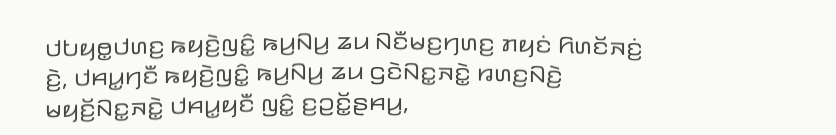ꤓꤝꤟꤥ꤭ꤓꤛꤢ꤬ ꤒꤟꤢꤧ꤬ꤜꤢꤨ꤭ ꤒꤣ꤬ꤡꤣ꤬ ꤘꤣ ꤡꤢꤪꤗꤢ꤬ꤚꤛꤢ꤬ ꤊꤟꤢꤦ ꤖꤛꤢꤩꤏꤢꤦ꤬ ꤢꤧ꤬, ꤓꤌꤣ꤭ꤚꤢꤪ ꤒꤟꤢꤧ꤬ꤜꤢꤨ꤭ ꤒꤣ꤬ꤡꤣ꤬ ꤘꤣ ꤞꤢꤧꤡꤢ꤭ꤏꤢꤧ꤭ ꤙꤛꤢ꤬ꤡꤢꤧ꤬ ꤗꤟꤢꤩ꤬ꤡꤢ꤭ꤏꤢꤧ꤭ ꤓꤌꤣ꤭ꤟꤢꤪ ꤜꤢꤨ꤭ ꤢ꤬ꤑꤢꤩ꤭ꤔꤌꤣ꤬,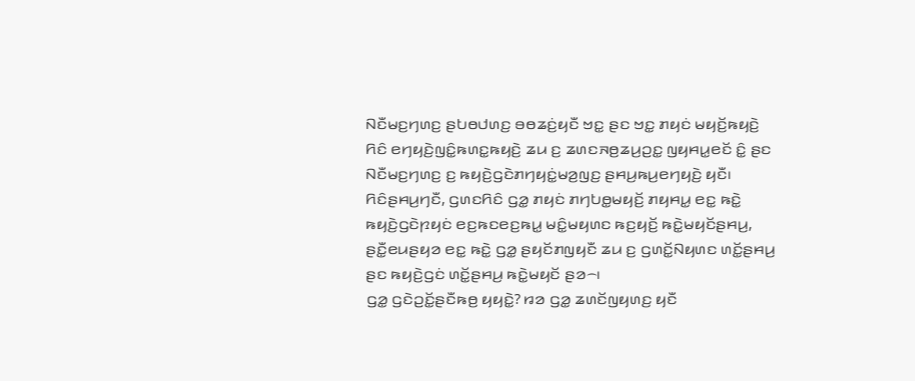ꤡꤢꤪꤗꤢ꤬ꤚꤛꤢ꤬ ꤔꤝꤥꤓꤛꤢ꤬ ꤋꤥꤘꤢꤦ꤬ꤟꤢꤪ ꤠꤢ꤭ ꤔꤢ ꤠꤢ꤭ ꤊꤟꤢꤦ ꤗꤟꤢꤩ꤬ꤒꤟꤢꤧ꤬ ꤖꤢꤨ ꤕꤚꤟꤢꤧ꤬ꤜꤢꤨ꤭ꤒꤛꤢ꤭ꤒꤟꤢꤧ꤬ ꤘꤣ ꤢ꤬ ꤘꤛꤢꤏꤥ꤬ꤘꤣ꤬ꤑꤢ꤭ ꤜꤟꤌꤣ꤭ꤕꤢꤩ ꤢꤨ꤭ ꤔꤢ ꤡꤢꤪꤗꤢ꤬ꤚꤛꤢ꤬ ꤢ꤬ ꤒꤟꤢꤧ꤬ꤞꤢꤧꤊꤚꤟꤢꤦ꤭ꤗꤤ꤬ꤜꤢ꤬ ꤔꤌꤣ꤬ꤒꤣ꤬ꤕꤚꤟꤢꤧ꤬ ꤟꤢꤪ꤯
ꤖꤢꤨꤔꤌꤣ꤬ꤚꤢꤪ, ꤞꤛꤢꤖꤢꤨ ꤞꤤ꤭ ꤊꤟꤢꤦ ꤊꤚꤝꤥ꤭ꤗꤟꤢꤩ꤬ ꤊꤟꤌꤣ꤭ ꤕꤢ꤭ ꤒꤢꤧ꤭ ꤒꤟꤢꤧ꤬ꤞꤢꤧꤐꤟꤢꤦ ꤕꤢ꤬ꤒꤢꤕꤢ꤬ꤒꤣ꤭ ꤗꤢꤨ꤭ꤗꤟꤛꤢ ꤒꤢ꤬ꤟꤢꤩ꤬ ꤒꤢꤧ꤭ꤗꤟꤢꤩꤔꤌꤣ꤬, ꤔꤢꤪ꤭ꤕꤣꤔꤟꤤ ꤕꤢ꤭ ꤒꤢꤧ꤭ ꤞꤤ꤭ ꤔꤟꤢꤩꤊꤜꤟꤢꤪ ꤘꤣ ꤢ꤬ ꤞꤛꤢꤩ꤭ꤡꤟꤛꤢ ꤛꤢꤩ꤭ꤔꤌꤣ꤬ ꤔꤢ ꤒꤟꤢꤧ꤬ꤞꤢꤦ ꤛꤢꤩ꤭ꤔꤌꤣ꤬ ꤒꤢꤧ꤭ꤗꤟꤢꤩ ꤔꤤ꤮꤯
ꤞꤤ꤭ ꤞꤢꤧꤑꤢꤩ꤭ꤔꤢꤪꤒꤥ꤬ ꤟꤟꤢꤧ꤭? ꤙꤤ ꤞꤤ꤭ ꤘꤛꤢꤩꤜꤟꤛꤢ꤬ ꤟꤢꤪ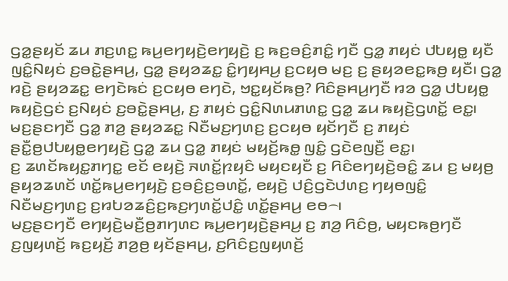ꤞꤤ꤭ꤔꤟꤢꤩ ꤘꤣ ꤊꤢ꤬ꤛꤢ꤭ ꤒꤣ꤬ꤕꤚꤟꤢꤧ꤬ꤕꤚꤟꤢꤧ꤬ ꤢ꤬ ꤒꤢ꤬ꤋꤢꤨ꤬ꤊꤢꤨ꤭ ꤚꤢꤪ ꤞꤤ꤭ ꤊꤟꤢꤦ ꤓꤝꤟꤥ꤭ ꤟꤢꤪ ꤜꤢꤨ꤭ꤡꤟꤢꤦ ꤢ꤬ꤋꤢꤧ꤭ꤔꤌꤣ꤬, ꤞꤤ꤭ ꤔꤟꤤꤘꤢ꤭ ꤢꤨ꤭ꤚꤟꤌꤣ꤬ ꤢ꤬ꤍꤟꤥ ꤗꤢ꤬ ꤢ꤬ ꤔꤟꤤꤕꤢ꤭ꤒꤥ꤬ ꤟꤢꤪ꤯ ꤞꤤ꤭ ꤙꤢꤧ꤬ ꤔꤟꤤꤘꤢ꤭ ꤕꤚꤢꤧꤒꤢꤦ ꤢ꤬ꤍꤟꤥ ꤕꤚꤢꤧ, ꤠꤢ꤭ꤟꤢꤩꤒꤥ꤬? ꤖꤢꤨꤔꤌꤣ꤬ꤚꤢꤪ ꤙꤤ ꤞꤤ꤭ ꤓꤝꤟꤥ꤭ ꤒꤟꤢꤧ꤬ꤞꤢꤦ ꤢ꤬ꤡꤟꤢꤦ ꤢ꤬ꤋꤢꤧ꤭ꤔꤌꤣ꤬, ꤢ꤬ ꤊꤟꤢꤦ ꤞꤢꤨ꤭ꤡꤛꤣꤊꤛꤢ꤭ ꤞꤤ꤭ ꤘꤣ ꤒꤟꤢꤧ꤬ꤞꤛꤢꤩ꤭ ꤕꤢ꤭꤯ ꤗꤢ꤬ꤔꤢꤚꤢꤪ ꤞꤤ꤭ ꤊꤤ꤬ ꤔꤟꤤꤘꤢ꤭ ꤡꤢꤪꤗꤢ꤬ꤚꤛꤢ꤬ ꤢ꤬ꤍꤟꤥ ꤟꤢꤩꤚꤢꤪ ꤢ꤬ ꤊꤟꤢꤦ ꤔꤢꤪ꤭ꤥ꤬ꤓꤝꤟꤥ꤭ꤕꤚꤟꤢꤧ꤬ ꤞꤤ꤭ ꤘꤣ ꤞꤤ꤭ ꤊꤟꤢꤦ ꤗꤟꤢꤩ꤬ꤒꤥ꤭ ꤜꤢꤨ꤭ ꤞꤢꤧꤕꤜꤢꤪ꤬ ꤕꤢ꤭꤯
ꤢ꤬ ꤘꤛꤢꤩꤒꤟꤢ꤭ꤊꤚꤢ꤭ ꤕꤢꤩ ꤕꤟꤢꤧ꤬ ꤏꤛꤢꤩ꤭ꤐꤟꤢꤨ ꤗꤟꤢꤟꤢꤪ ꤢ꤬ ꤖꤢꤨꤕꤚꤟꤢꤧ꤬ꤋꤢꤨ꤭ ꤘꤣ ꤢ꤬ ꤗꤟꤥ꤬ ꤔꤟꤤꤘꤛꤢꤩ ꤛꤢꤩ꤭ꤒꤣ꤬ꤕꤚꤟꤢꤧ꤬ ꤢ꤬ꤋꤢꤨ꤬ꤢ꤬ꤋꤛꤢꤩ꤭, ꤕꤟꤢꤧ꤬ ꤓꤢꤨ꤬ꤞꤢꤧꤓꤛꤢ꤬ ꤚꤟꤥꤜꤢꤨ꤭ ꤡꤢꤪꤗꤢ꤬ꤚꤛꤢ꤬ ꤢ꤬ꤙꤝꤤꤘꤢꤨ꤬ꤢ꤬ꤒꤢ꤬ꤚꤛꤢꤩ꤭ꤓꤢꤨ꤭ ꤛꤢꤩ꤭ꤔꤌꤣ꤬ ꤕꤥ꤮꤯
ꤗꤢ꤬ꤔꤢꤚꤢꤪ ꤕꤚꤟꤢꤧ꤬ꤗꤢꤪ꤬ꤥ꤬ꤊꤚꤛꤢ ꤒꤣ꤬ꤕꤚꤟꤢꤧ꤬ꤔꤌꤣ꤬ ꤢ꤬ ꤊꤤ꤬ ꤖꤢꤨꤥ꤬, ꤗꤟꤢꤒꤥ꤬ꤚꤢꤪ ꤢ꤬ꤜꤟꤛꤢꤩ꤬ ꤒꤢ꤬ꤟꤢꤩ꤬ ꤊꤤ꤬ꤥ꤬ ꤟꤢꤩꤔꤌꤣ꤬, ꤢ꤬ꤖꤢꤨꤢ꤬ꤜꤟꤛꤢꤩ꤬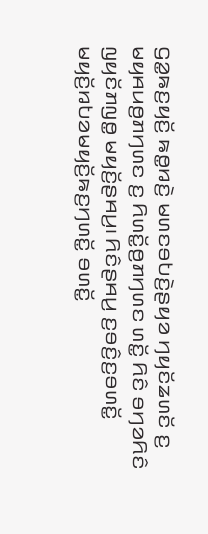ꤞꤤ꤭ꤒꤢ꤬ꤟꤢꤩ꤬ ꤒꤥ꤭ꤙꤢꤧ꤬ ꤗꤛꤢꤋꤝꤢꤧ꤬ꤔꤟꤤ ꤚꤟꤢꤩꤘꤛꤢꤩ ꤢ꤬ ꤗꤟꤌꤣꤥ꤬ꤊꤚꤛꤢ ꤢ꤬ ꤖꤛꤢꤩ꤭ꤥ꤬ꤊꤚꤛꤢ ꤛꤢꤩ꤭ ꤖꤢꤨ ꤋꤚꤤꤖꤢꤨ ꤜꤟꤢꤩꤊꤜꤥ꤭ ꤗꤟꤢꤩ꤬ꤔꤌꤣ꤬꤯ ꤖꤢꤨꤔꤌꤣ꤬ ꤢ꤬ꤋꤢꤨ꤬ꤢ꤬ꤋꤛꤢꤩ꤭ ꤗꤟꤢꤩ꤬ꤙꤝꤤꤗꤟꤢꤩ꤬ꤒꤢ꤬ꤚꤛꤢꤩ꤭ ꤋꤛꤢꤩ꤭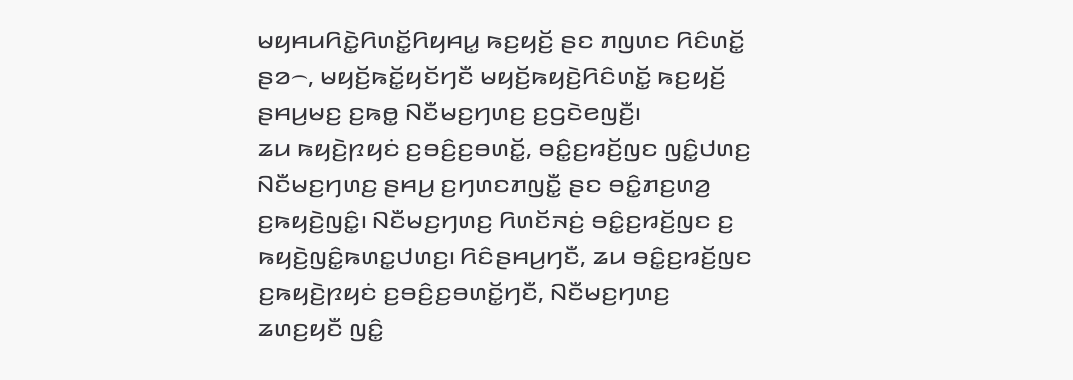ꤗꤟꤌꤣꤖꤢꤧ꤭ꤖꤛꤢꤩ꤭ꤖꤟꤌꤣ꤭ ꤒꤢ꤬ꤟꤢꤩ꤬ ꤔꤢ ꤊꤜꤛꤢ ꤖꤢꤨꤛꤢꤩ꤭ ꤔꤤ꤮, ꤗꤟꤢꤩ꤬ꤒꤢꤩ꤭ꤟꤢꤩꤚꤢꤪ ꤗꤟꤢꤩ꤬ꤒꤟꤢꤧ꤬ꤖꤢꤨꤛꤢꤩ꤭ ꤒꤢ꤬ꤟꤢꤩ꤬ ꤔꤌꤣ꤬ꤗꤢ꤬ ꤢ꤬ꤒꤥ꤭ ꤡꤢꤪꤗꤢ꤬ꤚꤛꤢ꤬ ꤢ꤬ꤞꤢꤧꤕꤜꤢꤪ꤬꤯
ꤘꤣ ꤒꤟꤢꤧ꤬ꤐꤟꤢꤦ ꤢ꤬ꤋꤢꤨ꤬ꤢ꤬ꤋꤛꤢꤩ꤭, ꤋꤢꤨ꤭ꤢ꤬ꤙꤢꤩ꤬ꤜꤢ ꤜꤢꤨ꤭ꤓꤛꤢ꤬ ꤡꤢꤪꤗꤢ꤬ꤚꤛꤢ꤬ ꤔꤌꤣ꤬ ꤢ꤬ꤚꤛꤢꤊꤜꤢꤪ꤭ ꤔꤢ ꤋꤢꤨ꤭ꤊꤢ꤬ꤛꤤ꤬ ꤢ꤬ꤒꤟꤢꤧ꤬ꤜꤢꤨ꤭꤯ ꤡꤢꤪꤗꤢ꤬ꤚꤛꤢ꤬ ꤖꤛꤢꤩꤏꤢꤦ꤬ ꤋꤢꤨ꤭ꤢ꤬ꤙꤢꤩ꤬ꤜꤢ ꤢ꤬ ꤒꤟꤢꤧ꤬ꤜꤢꤨ꤭ꤒꤛꤢ꤭ꤓꤛꤢ꤬꤯ ꤖꤢꤨꤔꤌꤣ꤬ꤚꤢꤪ, ꤘꤣ ꤋꤢꤨ꤭ꤢ꤬ꤙꤢꤩ꤬ꤜꤢ ꤢ꤬ꤒꤟꤢꤧ꤬ꤐꤟꤢꤦ ꤢ꤬ꤋꤢꤨ꤬ꤢ꤬ꤋꤛꤢꤩ꤭ꤚꤢꤪ, ꤡꤢꤪꤗꤢ꤬ꤚꤛꤢ꤬ ꤘꤛꤢ꤬ꤟꤢꤪ ꤜꤢꤨ꤭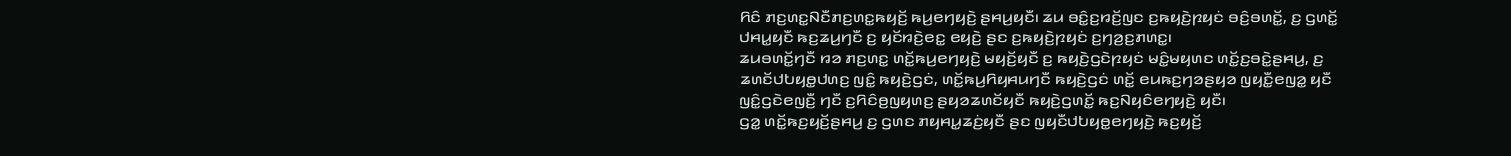ꤖꤢꤨ ꤊꤢ꤬ꤛꤢ꤭ꤡꤢꤪꤊꤢ꤬ꤛꤢ꤭ꤒꤟꤢꤩ꤬ ꤒꤣ꤬ꤕꤚꤟꤢꤧ꤬ ꤔꤌꤣ꤬ꤟꤢꤪ꤯ ꤘꤣ ꤋꤢꤨ꤭ꤢ꤬ꤙꤢꤩ꤬ꤜꤢ ꤢ꤬ꤒꤟꤢꤧ꤬ꤐꤟꤢꤦ ꤋꤢꤨ꤬ꤋꤛꤢꤩ꤭, ꤢ꤬ ꤞꤛꤢꤩ꤭ ꤓꤌꤣ꤭ꤟꤢꤪ ꤒꤢ꤬ꤘꤣ꤬ꤚꤢꤪ ꤢ꤬ ꤟꤢꤩꤙꤢꤧ꤬ꤕꤢ꤭ ꤕꤟꤢꤧ꤬ ꤔꤢ ꤢ꤬ꤒꤟꤢꤧ꤬ꤐꤟꤢꤦ ꤢ꤬ꤚꤤ꤬ꤢ꤬ꤊꤛꤢ꤭꤯
ꤘꤣꤋꤛꤢꤩ꤭ꤚꤢꤪ ꤙꤤ ꤊꤢ꤬ꤛꤢ꤭ ꤛꤢꤩ꤭ꤒꤣ꤬ꤕꤚꤟꤢꤧ꤬ ꤗꤟꤢꤩ꤬ꤟꤢꤪ ꤢ꤬ ꤒꤟꤢꤧ꤬ꤞꤢꤧꤐꤟꤢꤦ ꤗꤢꤨ꤭ꤗꤟꤛꤢ ꤛꤢꤩ꤭ꤢ꤬ꤋꤢꤧ꤭ꤔꤌꤣ꤬, ꤢ꤬ ꤘꤛꤢꤩꤓꤝꤟꤥ꤭ꤓꤛꤢ꤬ ꤜꤢꤨ꤭ ꤒꤟꤢꤧ꤬ꤞꤢꤦ, ꤛꤢꤩ꤭ꤒꤣ꤬ꤖꤟꤌꤣꤚꤢꤪ ꤒꤟꤢꤧ꤬ꤞꤢꤦ ꤛꤢꤩ꤭ ꤕꤣꤒꤢ꤬ꤚꤤꤔꤟꤤ ꤜꤟꤢꤪ꤭ꤕꤜꤤ꤭ ꤟꤢꤪ ꤜꤢꤨ꤭ꤞꤢꤧꤕꤜꤢꤪ꤬ ꤚꤢꤪ ꤢ꤬ꤖꤢꤨꤥ꤬ꤜꤟꤛꤢ꤬ ꤔꤟꤤꤘꤛꤢꤩꤟꤢꤪ ꤒꤟꤢꤧ꤬ꤞꤛꤢꤩ꤭ ꤒꤢ꤬ꤡꤟꤢꤨꤕꤚꤟꤢꤧ꤬ ꤟꤢꤪ꤯
ꤞꤤ꤭ ꤛꤢꤩ꤭ꤒꤢ꤬ꤟꤢꤩ꤬ꤔꤌꤣ꤬ ꤢ꤬ ꤞꤛꤢ ꤊꤟꤌꤣ꤭ꤘꤢꤦ꤬ꤟꤢꤪ ꤔꤢ ꤜꤟꤢꤪꤓꤝꤟꤥ꤭ꤕꤚꤟꤢꤧ꤬ ꤒꤢ꤬ꤟꤢꤩ꤬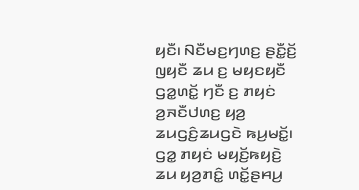ꤟꤢꤪ꤯ ꤡꤢꤪꤗꤢ꤬ꤚꤛꤢ꤬ ꤔꤢꤪ꤭ꤢꤩ꤬ ꤜꤟꤢꤪ ꤘꤣ ꤢ꤬ ꤗꤟꤢꤟꤢꤪ ꤞꤤ꤭ꤛꤢꤩ꤭ ꤚꤢꤪ ꤢ꤬ ꤊꤟꤢꤦ ꤤ꤬ꤏꤢꤪꤓꤛꤢ꤬ ꤟꤤ꤬ ꤘꤣꤞꤢꤨ꤬ꤘꤣꤞꤢꤧ ꤒꤣ꤬ꤗꤢꤩ꤭꤯ ꤞꤤ꤭ ꤊꤟꤢꤦ ꤗꤟꤢꤩ꤬ꤒꤟꤢꤧ꤬ ꤘꤣ ꤟꤤ꤬ꤊꤢꤨ꤭ ꤛꤢꤩ꤭ꤔꤌꤣ꤬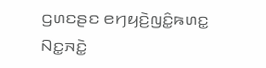ꤞꤛꤢꤔꤢ ꤕꤚꤟꤢꤧ꤬ꤜꤢꤨ꤭ꤒꤛꤢ꤭ ꤡꤢ꤭ꤏꤢꤧ꤭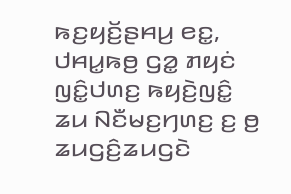ꤒꤢ꤬ꤟꤢꤩ꤬ꤔꤌꤣ꤬ ꤕꤢ꤭, ꤓꤌꤣ꤭ꤒꤥ꤬ ꤞꤤ꤭ ꤊꤟꤢꤦ ꤜꤢꤨ꤭ꤓꤛꤢ꤬ ꤒꤟꤢꤧ꤬ꤜꤢꤨ꤭ ꤘꤣ ꤡꤢꤪꤗꤢ꤬ꤚꤛꤢ꤬ ꤢ꤬ ꤥ꤬ ꤘꤣꤞꤢꤨ꤬ꤘꤣꤞꤢꤧ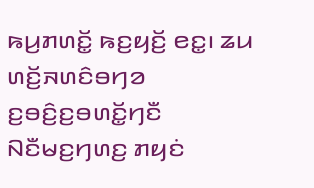ꤒꤣ꤬ꤊꤛꤢꤩ꤭ ꤒꤢ꤬ꤟꤢꤩ꤬ ꤕꤢ꤭꤯ ꤘꤣ ꤛꤢꤩ꤬ꤏꤛꤢꤨꤋꤚꤤ ꤢ꤬ꤋꤢꤨ꤬ꤢ꤬ꤋꤛꤢꤩ꤭ꤚꤢꤪ ꤡꤢꤪꤗꤢ꤬ꤚꤛꤢ꤬ ꤊꤟꤢꤦ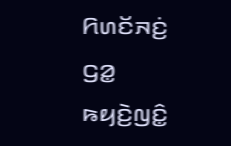ꤖꤛꤢꤩꤏꤢꤦ꤬ ꤞꤤ꤭ ꤒꤟꤢꤧ꤬ꤜꤢꤨ꤭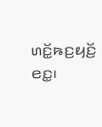ꤛꤢꤩ꤭ꤒꤢ꤬ꤟꤢꤩ꤬ ꤕꤢ꤭꤯